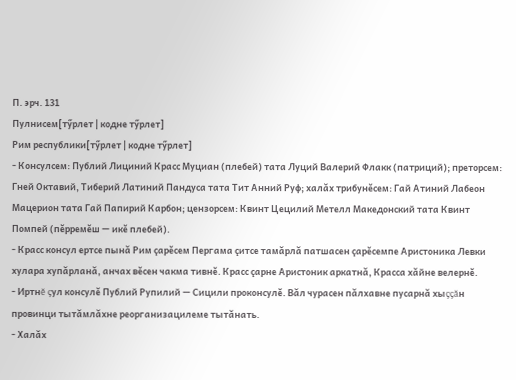П. эрч. 131
Пулнисем[тӳрлет | кодне тӳрлет]
Рим республики[тӳрлет | кодне тӳрлет]
- Консулсем: Публий Лициний Красс Муциан (плебей) тата Луций Валерий Флакк (патриций); преторсем: Гней Октавий, Тиберий Латиний Пандуса тата Тит Анний Руф; халăх трибунĕсем: Гай Атиний Лабеон Мацерион тата Гай Папирий Карбон; цензорсем: Квинт Цецилий Метелл Македонский тата Квинт Помпей (пĕрремĕш — икĕ плебей).
- Красс консул ертсе пынă Рим çарĕсем Пергама çитсе тамăрлă патшасен çарĕсемпе Аристоника Левки хулара хупăрланă, анчах вĕсен чакма тивнĕ. Красс çарне Аристоник аркатнă, Красса хăйне велернĕ.
- Иртнĕ çул консулĕ Публий Рупилий — Сицили проконсулĕ. Вăл чурасен пăлхавне пусарнă хыççăн провинци тытăмлăхне реорганизацилеме тытăнать.
- Халăх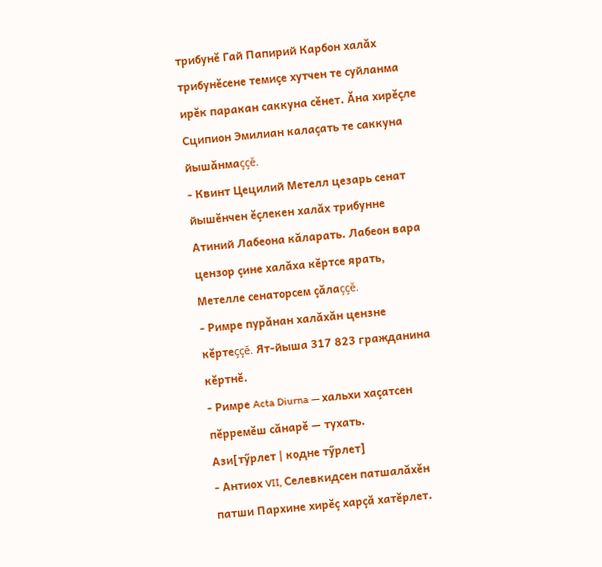трибунĕ Гай Папирий Карбон халăх трибунĕсене темиçе хутчен те суйланма ирĕк паракан саккуна сĕнет. Ăна хирĕçле Сципион Эмилиан калаçать те саккуна йышăнмаççĕ.
- Квинт Цецилий Метелл цезарь сенат йышĕнчен ĕçлекен халăх трибунне Атиний Лабеона кăларать. Лабеон вара цензор çине халăха кĕртсе ярать, Метелле сенаторсем çăлаççĕ.
- Римре пурăнан халăхăн цензне кĕртеççĕ. Ят-йыша 317 823 гражданина кĕртнĕ.
- Римре Acta Diurna — хальхи хаçатсен пĕрремĕш сăнарĕ — тухать.
Ази[тӳрлет | кодне тӳрлет]
- Антиох VII, Селевкидсен патшалăхĕн патши Пархине хирĕç харçă хатĕрлет.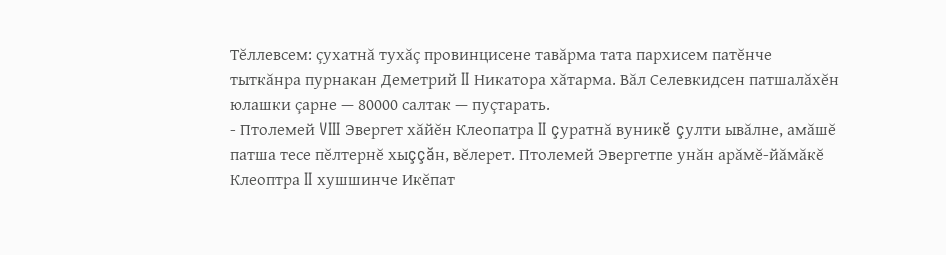Тĕллевсем: çухатнă тухăç провинцисене тавăрма тата пархисем патĕнче тыткăнра пурнакан Деметрий II Никатора хăтарма. Вăл Селевкидсен патшалăхĕн юлашки çарне — 80000 салтак — пуçтарать.
- Птолемей VIII Эвергет хăйĕн Клеопатра II çуратнă вуникĕ çулти ывăлне, амăшĕ патша тесе пĕлтернĕ хыççăн, вĕлерет. Птолемей Эвергетпе унăн арăмĕ-йăмăкĕ Клеоптра II хушшинче Икĕпат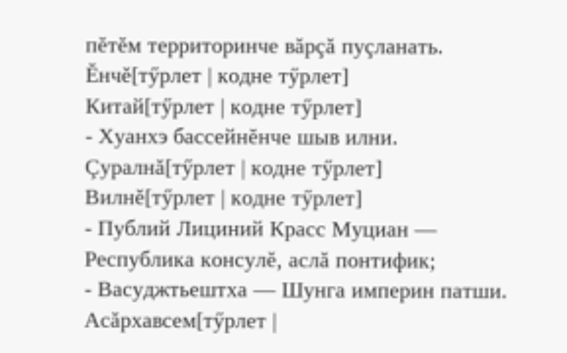пĕтĕм территоринче вăрçă пуçланать.
Ĕнчĕ[тӳрлет | кодне тӳрлет]
Китай[тӳрлет | кодне тӳрлет]
- Хуанхэ бассейнĕнче шыв илни.
Çуралнă[тӳрлет | кодне тӳрлет]
Вилнĕ[тӳрлет | кодне тӳрлет]
- Публий Лициний Красс Муциан — Республика консулĕ, аслă понтифик;
- Васуджтьештха — Шунга империн патши.
Асăрхавсем[тӳрлет |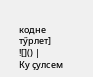кодне тӳрлет]
![]() |
Ку çулсем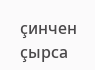çинчен çырса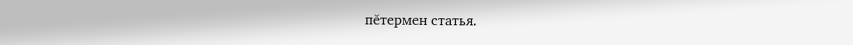пĕтермен статья.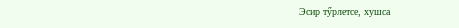Эсир тӳрлетсе, хушса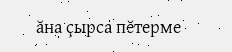ăна çырса пĕтерме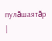пулăшаятăр |